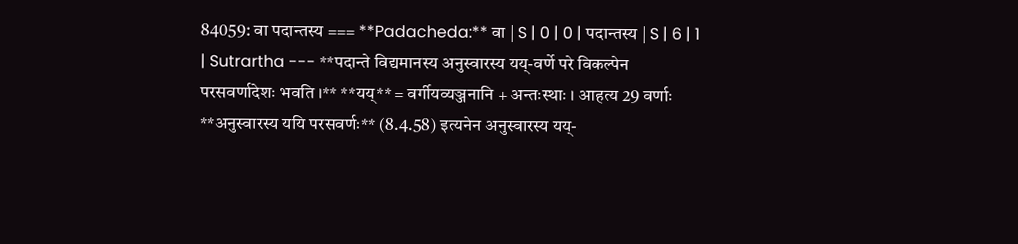84059: वा पदान्तस्य === **Padacheda:** वा | S | 0 | 0 | पदान्तस्य | S | 6 | 1 | Sutrartha --- **पदान्ते विद्यमानस्य अनुस्वारस्य यय्-वर्णे परे विकल्पेन परसवर्णादेशः भवति ।** **यय्** = वर्गीयव्यञ्जनानि + अन्तःस्थाः । आहत्य 29 वर्णाः **अनुस्वारस्य ययि परसवर्णः** (8.4.58) इत्यनेन अनुस्वारस्य यय्-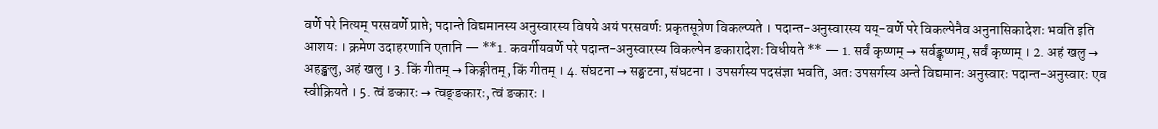वर्णे परे नित्यम् परसवर्णे प्राप्ते; पदान्ते विद्यमानस्य अनुस्वारस्य विषये अयं परसवर्णः प्रकृतसूत्रेण विकल्प्यते । पदान्त-अनुस्वारस्य यय्-वर्णे परे विकल्पेनैव अनुनासिकादेशः भवति इति आशयः । क्रमेण उदाहरणानि एतानि — **1. कवर्गीयवर्णे परे पदान्त-अनुस्वारस्य विकल्पेन ङकारादेशः विधीयते ** — 1. सर्वं कृष्णम् → सर्वङ्कृष्णम्, सर्वं कृष्णम् । 2. अहं खलु → अहङ्खलु, अहं खलु । 3. किं गीतम् → किङ्गीतम्, किं गीतम् । 4. संघटना → सङ्घटना, संघटना । उपसर्गस्य पदसंज्ञा भवति, अतः उपसर्गस्य अन्ते विद्यमानः अनुस्वारः पदान्त-अनुस्वारः एव स्वीक्रियते । 5. त्वं ङकारः → त्वङ्ङकारः, त्वं ङकारः ।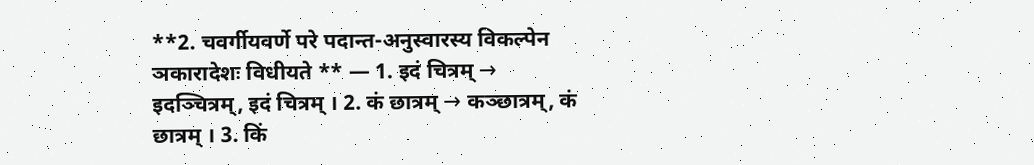**2. चवर्गीयवर्णे परे पदान्त-अनुस्वारस्य विकल्पेन ञकारादेशः विधीयते ** — 1. इदं चित्रम् → इदञ्चित्रम्, इदं चित्रम् । 2. कं छात्रम् → कञ्छात्रम्, कं छात्रम् । 3. किं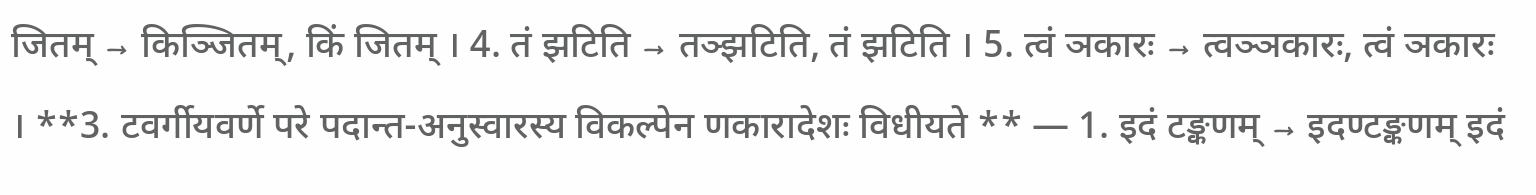जितम् → किञ्जितम्, किं जितम् । 4. तं झटिति → तञ्झटिति, तं झटिति । 5. त्वं ञकारः → त्वञ्ञकारः, त्वं ञकारः । **3. टवर्गीयवर्णे परे पदान्त-अनुस्वारस्य विकल्पेन णकारादेशः विधीयते ** — 1. इदं टङ्कणम् → इदण्टङ्कणम् इदं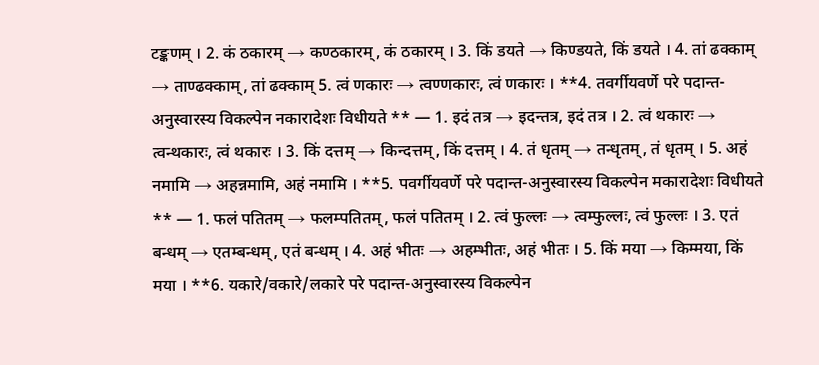टङ्कणम् । 2. कं ठकारम् → कण्ठकारम्, कं ठकारम् । 3. किं डयते → किण्डयते, किं डयते । 4. तां ढक्काम् → ताण्ढक्काम्, तां ढक्काम् 5. त्वं णकारः → त्वण्णकारः, त्वं णकारः । **4. तवर्गीयवर्णे परे पदान्त-अनुस्वारस्य विकल्पेन नकारादेशः विधीयते ** — 1. इदं तत्र → इदन्तत्र, इदं तत्र । 2. त्वं थकारः → त्वन्थकारः, त्वं थकारः । 3. किं दत्तम् → किन्दत्तम्, किं दत्तम् । 4. तं धृतम् → तन्धृतम्, तं धृतम् । 5. अहं नमामि → अहन्नमामि, अहं नमामि । **5. पवर्गीयवर्णे परे पदान्त-अनुस्वारस्य विकल्पेन मकारादेशः विधीयते ** — 1. फलं पतितम् → फलम्पतितम्, फलं पतितम् । 2. त्वं फुल्लः → त्वम्फुल्लः, त्वं फुल्लः । 3. एतं बन्धम् → एतम्बन्धम्, एतं बन्धम् । 4. अहं भीतः → अहम्भीतः, अहं भीतः । 5. किं मया → किम्मया, किं मया । **6. यकारे/वकारे/लकारे परे पदान्त-अनुस्वारस्य विकल्पेन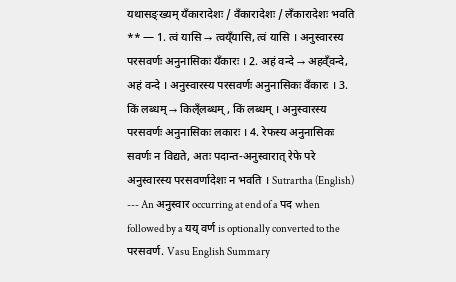यथासङ्ख्यम् यँकारादेशः / वँकारादेशः / लँकारादेशः भवति‌ ** — 1. त्वं यासि → त्वय्ँयासि, त्वं यासि । अनुस्वारस्य परसवर्णः अनुनासिकः यँकारः । 2. अहं वन्दे → अहव्ँवन्दे, अहं वन्दे । अनुस्वारस्य परसवर्णः अनुनासिकः वँकारः । 3. किं लब्धम् → किल्ँलब्धम् , किं लब्धम् । अनुस्वारस्य परसवर्णः अनुनासिकः लकारः । 4. रेफस्य अनुनासिकः सवर्णः न विद्यते, अतः पदान्त-अनुस्वारात् रेफे परे अनुस्वारस्य परसवर्णादेशः न भवति । Sutrartha (English) --- An अनुस्वार occurring at end of a पद when followed by a यय् वर्ण is optionally converted to the परसवर्ण. Vasu English Summary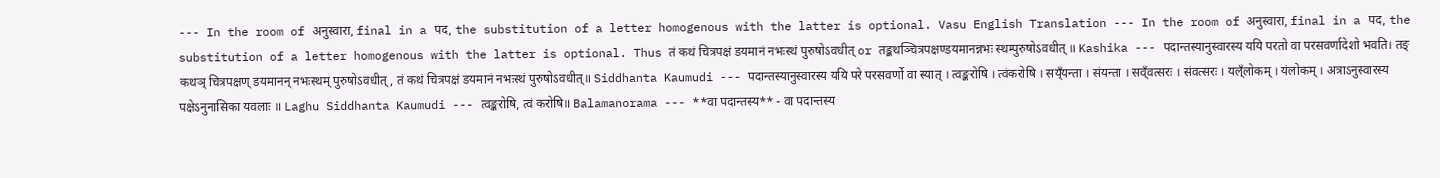--- In the room of अनुस्वारा, final in a पद, the substitution of a letter homogenous with the latter is optional. Vasu English Translation --- In the room of अनुस्वारा, final in a पद, the substitution of a letter homogenous with the latter is optional. Thus तं कथं चित्रपक्षं डयमानं नभःस्थं पुरुषोऽवधीत् or तङ्कथञ्चित्रपक्षण्डयमानन्नभः स्थम्पुरुषोऽवधीत् ॥ Kashika --- पदान्तस्यानुस्वारस्य ययि परतो वा परसवर्णादेशो भवति। तङ् कथञ् चित्रपक्षण् डयमानन् नभःस्थम् पुरुषोऽवधीत्, तं कथं चित्रपक्षं डयमानं नभःस्थं पुरुषोऽवधीत्॥ Siddhanta Kaumudi --- पदान्तस्यानुस्वारस्य ययि परे परसवर्णो वा स्यात् । त्वङ्करोषि । त्वंकरोषि । सय्ँयन्ता । संयन्ता । सव्ँवत्सरः । संवत्सरः । यल्ँलोकम् । यंलोकम् । अत्राऽनुस्वारस्य पक्षेऽनुनासिका यवलाः ॥ Laghu Siddhanta Kaumudi --- त्वङ्करोषि, त्वं करोषि॥ Balamanorama --- **वा पदान्तस्य** - वा पदान्तस्य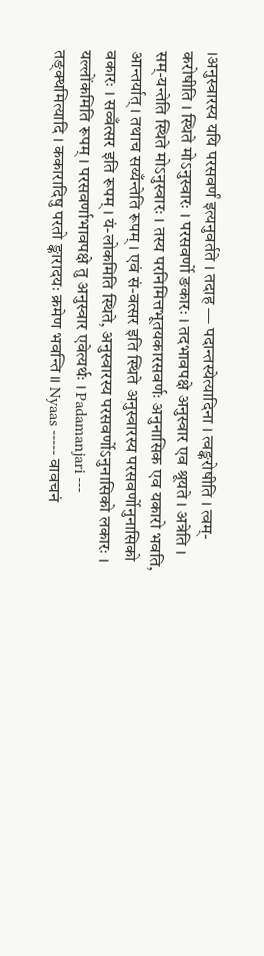।अनुस्वारस्य ययि परसवर्ण॑ इत्यनुवर्तते । तदाह — पदान्तस्येत्यादिना । त्वङ्करोषीति । त्वम्-करोषीति । स्थिते मोऽनुस्वारः । परसवर्णो ङकारः । तदभावपक्षे अनुस्वार एव श्रूयते । अत्रेति । सम्-यन्तेति स्थिते मोऽनुस्वारः । तस्य परनिमित्तभूतयकारसवर्णः अनुनासिक एव यकारो भवति, आन्तर्यात् । तथाच सय्यँन्तेति रूपम् । एवं सं-वत्सर इति स्थिते अनुस्वारस्य परसवर्णोनुनासिको वकारः । सव्वँत्सर इति रूपम् । यं-लोकमिति स्थिते, अनुस्वारस्य परसवर्णोऽनुनासिको लकारः । यल्लोंकमिति रूपम् । परसवर्णाभावपक्षे तु अनुस्वार एवेत्यर्थः । Padamanjari --- तङ्क्थमित्यादि । ककारादिषु परतो ङ्कारादयः क्रमेण भवन्ति ॥ Nyaas ----- वावचनं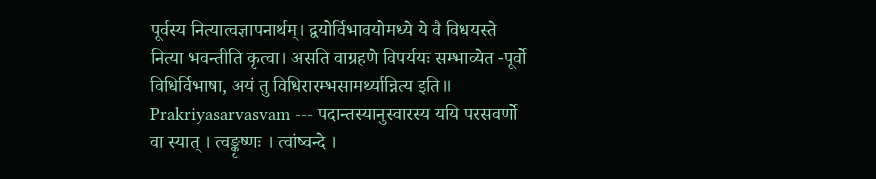पूर्वस्य नित्यात्वज्ञापनार्थम्। द्वयोर्विभावयोमध्ये ये वै विधयस्ते नित्या भवन्तीति कृत्वा। असति वाग्रहणे विपर्ययः सम्भाव्येत -पूर्वो विधिर्विभाषा, अयं तु विधिरारम्भसामर्थ्यान्नित्य इति॥ Prakriyasarvasvam --- पदान्तस्यानुस्वारस्य ययि परसवर्णो वा स्यात् । त्वङ्कृष्णः । त्वांष्वन्दे ।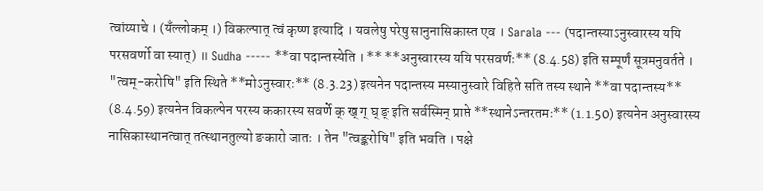त्वांय्याचे । (यँल्लोकम् ।) विकल्पात् त्वं कृष्ण इत्यादि । यवलेषु परेषु सानुनासिकास्त एव । Sarala --- (पदान्तस्याऽनुस्वारस्य ययि परसवर्णो वा स्यात्) ॥ Sudha ----- **वा पदान्तस्येति । ** **अनुस्वारस्य ययि परसवर्णः** (8.4.58) इति सम्पूर्णं सूत्रमनुवर्तते । "त्वम्-करोषि" इति स्थिते **मोऽनुस्वारः** (8.3.23) इत्यनेन पदान्तस्य मस्यानुस्वारे विहिते सति तस्य स्थाने **वा पदान्तस्य** (8.4.59) इत्यनेन विकल्पेन परस्य ककारस्य सवर्णे क् ख् ग् घ् ङ् इति सर्वस्मिन् प्राप्ते **स्थानेऽन्तरतमः** (1.1.50) इत्यनेन अनुस्वारस्य नासिकास्थानत्वात् तत्स्थानतुल्यो ङकारो जातः । तेन "त्वङ्करोषि" इति भवति । पक्षे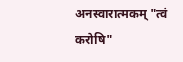अनस्वारात्मकम् "त्वं करोषि"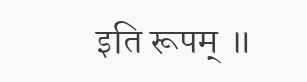इति रूपम् ॥